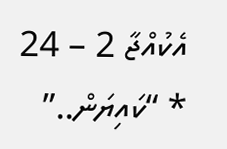އެކުއްޖާ 2 – 24
* “ކައިޔަން..”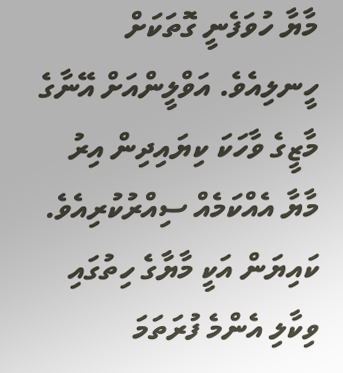މާޔާ ހުވަފެނީ ގޮތަކަށް ހީނލިއެވެ. އަވްލީންއަށް އޭނާގެ މާޒީގެ ވާހަކަ ކިޔައިދިން އިރު މާޔާ އެއްކަމެއް ސިއްރުކުރިއެވެ. ކައިޔަން އަކީ މާޔާގެ ހިތުގައި ވިކާލި އެންމެ ފުރަތަމަ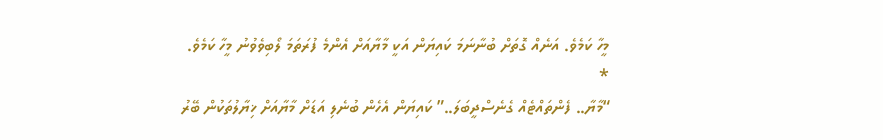މީހާ ކަމެވެ. އަނެއް ގޮތަށް ބުނާނަމަ ކައިޔަން އަކީ މާޔާއަށް އެންމެ ފުރަތަމަ ލޯބިވެވުނު މީހާ ކަމެވެ. *
“މާޔާ.. ފެންތައްޓެއް ގެނެސްދީބަލަ..” ކައިޔަން އެހެން ބުނެލި އަޑަށް މާޔާއަށް ޚިޔާލުތަކުން ބޭރު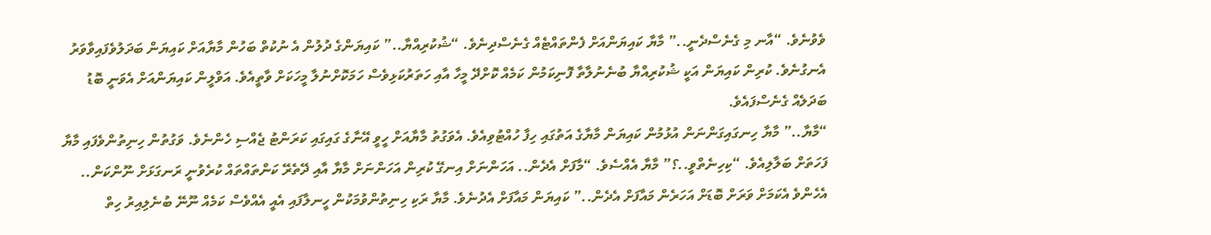ވެވުނެވެ. “އާނ މި ގެނެސްދެނީ..” މާޔާ ކައިޔަންއަށް ފެންތައްޓެއް ގެނެސްދިނެވެ. “ޝުކުރިއްޔާ..” ކައިޔަންގެ ދުލުން އެ ނުކުތް ބަހުން މާޔާއަށް ކައިޔަން ބަދަލުވެފައިވާވަރު އެނގުނެވެ. ކުރިން ކައިޔަން އަކީ ޝުކުރިއްޔާ ބުނެނުލާތާ ފޮނިކަމުން ކަމެއް ކޮށްދޭ މީހާ އާއި ހަތަރުކަޅިވެސް ހަމަކޮށްނުލާ މީހަކަށް ވާތީއެވެ. އަވްލީން ކައިޔަންއަށް އެވަނީ ބޮޑު ބަދަލެއް ގެނެސްފައެވެ.
“މާޔާ..” މާޔާ ހިނގައިގަންނަން އުޅުމުން ކައިޔަން މާޔާގެ އަތުގައި ހިފާ ހުއްޓުވިއެވެ. އެވަގުތު މާޔާއަށް ހީވީ އޭނާގެ ގައިގައި ކަރަންޓު ޖެއްސި ހެންނެވެ. ވަގުތުން ހިނިތުންވެފައި މާޔާ ފަހަތަށް ބަލާލިއެވެ. “ކިހިނެތްވީ..؟” މާޔާ އެއްސެވެ. “މާފަށް އެދެން.. އަހަންނަށް އިނގޭ ކުރިން އަހަންނަށް މާޔާ އާއި ދޭތެރޭ ކަންތައްތައް ކުރެވުނީ ރަނގަޅަށް ނޫންކަން.. އެހެންވެ އެކަމަށް ވަރަށް ބޮޑަށް އަހަރެން މައާފަށް އެދެން..” ކައިޔަން މައާފަށް އެދުނެވެ. މާޔާ ރަކި ހިނިތުންވުމަކުން ހީނލާފައި އެއީ އެއްވެސް ކަމެއް ނޫނޭ ބުނެލިއިރު ހިތް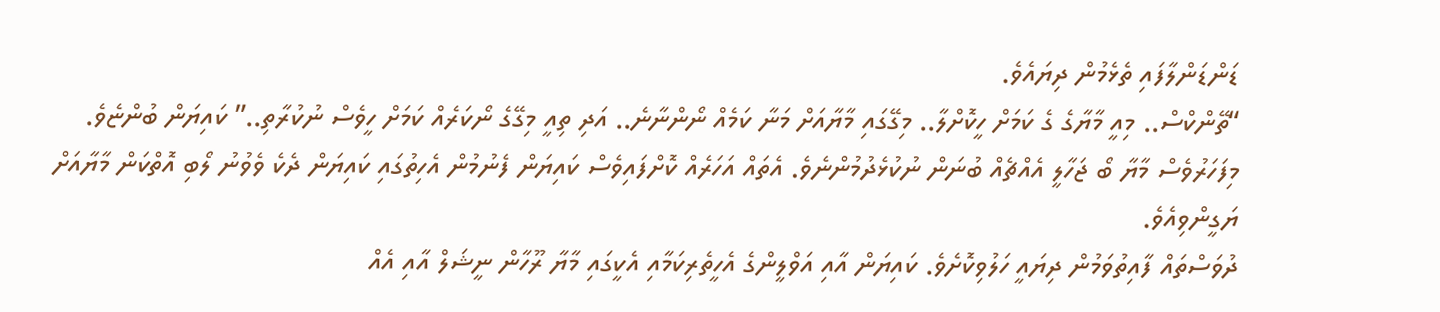ޑަންޑަންލާފައި ތެޅެމުން ދިޔައެވެ.
“ތޭންކްސް.. މިއީ މާޔާގެ ގެ ކަމަށް ހީކޮށްލާ.. މިގޭގައި މާޔާއަށް މަނާ ކަމެއް ނޯންނާނެ.. އަދި ތިއީ މިގޭގެ ނޯކަރެއް ކަމަށް ހީވެސް ނުކުރާތި..” ކައިޔަން ބުންޏެވެ. މިފަހަރުވެސް މާޔާ ބޯ ޖަހާލީ އެއްޗެއް ބުނަން ނުކުޅެދުމުންނެވެ. އެތައް އަހަރެއް ކޮށްފައިވެސް ކައިޔަން ފެނުމުން އެހިތުގައި ކައިޔަން ދެކެ ވެވުނު ލޯބި އޮތްކަން މާޔާއަށް ޔަގީންވިއެވެ.
ދުވަސްތައް ފާއިތުވަމުން ދިޔައީ ހަލުވިކޮށެވެ. ކައިޔަން އާއި އަވްލީންގެ އެހީތެރިކަމާއި އެކީގައި މާޔާ ރޫހާން ނީޝަލް އާއި އެއް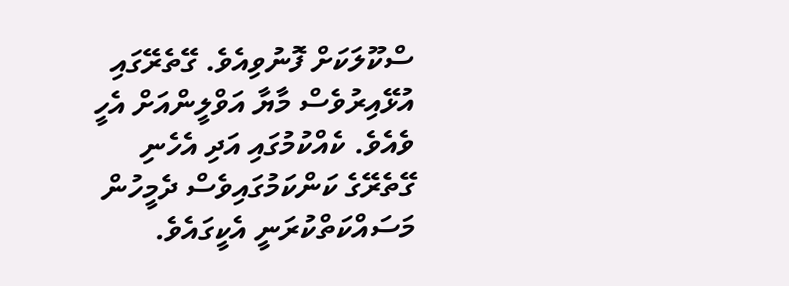ސްކޫލަކަށް ފޮނުވިއެވެ. ގޭތެރޭގައި އުޅޭއިރުވެސް މާޔާ އަވްލީންއަށް އެހީ ވެއެވެ. ކެއްކުމުގައި އަދި އެހެނި ގޭތެރޭގެ ކަންކަމުގައިވެސް ދެމީހުން މަސައްކަތްކުރަނީ އެކީގައެވެ.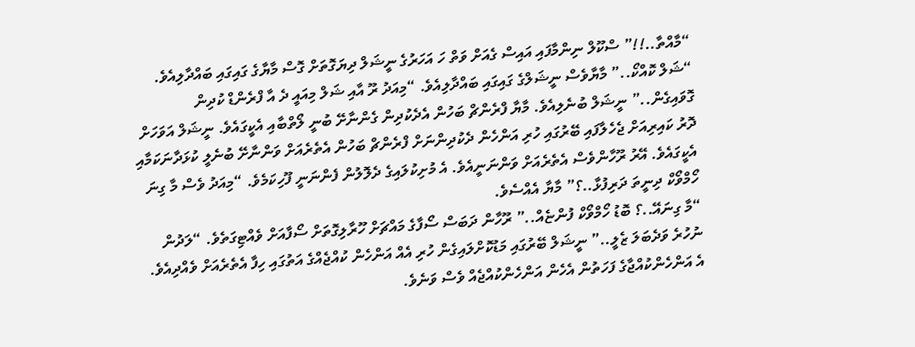“މާއްތާ..!!” ސްކޫލް ނިންމާފައި އައިސް ގެއަށް ވަތް ހަ އަހަރުގެ ނީޝަލް ދިޔަގޮތަށް ގޮސް މާޔާގެ ގައިގައި ބައްދާލިއެވެ. “ޝަލް ކޮއްކޯ..” މާޔާވެސް ނީޝަލްގެ ގައިގައި ބައްދާލިއެވެ. “މިއަދު ރޫ އާއި ޝަލް މިއައީ ދެ އާ ފްރެންޑް ކުދިން ގޮވައިގެން..” ނީޝަލް ބުނެލިއެވެ. މާޔާ ފްރެންޗް ބަހުން އެދެކުދިން ގެންނާށޭ ބުނީ ލޯތްބާއި އެކީގައެވެ. ނީޝަލް އަވަހަށް ދޮރު ކައިރިއަށް ޖެހެލާފައި ބޭރުގައި ހުރި އަންހެން ދެކުދިންނަށް ފްރެންޗް ބަހުން އެތެރެއަށް ވަންނާށޭ ބުނެލީ ކުޅަދާނަކަމާއި އެކީގައެވެ. އޭރު ރޫހާންވެސް އެތެރެއަށް ވަންނަނީއެވެ. އެ މުށިކުލައިގެ ދެލޮލުން ފެންނަނީ ފޫހިކަމެވެ. “މިއަދު ވެސް މާ ގިނަ ހޯމްވޯކް ދިނީތަ ދަރިފުޅާ..؟” މާޔާ އެއްސެވެ.
“މާ ގިނައޭ..؟ ބޮޑު ހޯމްވޯކް ފުންޏެއް..” ރޫހާން ދަބަސް ސޯފާގެ މައްޗަށް ހޫރާލިގޮތަށް ސޯފާއަށް ވެއްޓިގަތެވެ. “ލަދުން ނުހުރެ ވަދެބަލަ ޒެލީ..” ނީޝަލް ބޭރުގައި މަޑުކޮށްލައިގެން ހުރި އެއް އަންހެން ކުއްޖެއްގެ އަތުގައި ހިފާ އެތެރެއަށް ވެއްދިއެވެ. އެ އަންހެންކުއްޖާގެ ފަހަތުން އެހެން އަންހެންކުއްޖެއް ވެސް ވަނެވެ.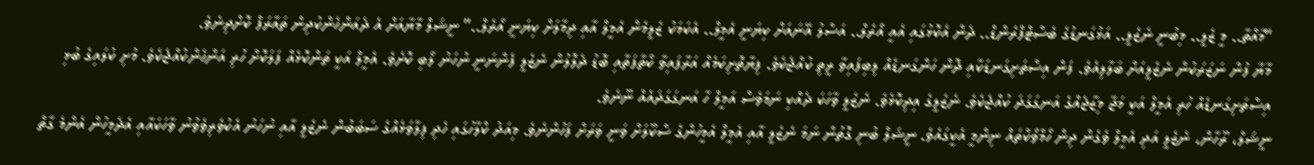“މާއްތާ.. މީ ޒެލީ.. މިބުނީ ނެޒެލީ.. އަޅުގަނޑުގެ ބެސްޓްފްރެންޑް.. ދެން އެކޮޅުގައި އެއީ އޯރެލް.. އަސްލު އޭނައަށް ކިޔަނީ އެމީލް.. އެކަމަކު ޒެލީމެން އެމީލް އާއި ދިމާލަށް ކިޔަނީ އޯރެލް..” ނީޝަލް މާޔާއަށް އެ ދެއަންހެންކުދިން ތައާރަފް ކޮށްދިނެވެ.
މާޔާ ފުން ނަޒަރަކުން ނެޒެލީއަށް ބަލާލިއެވެ. ފަން އިސްތަށިގަނޑަކާއި ދޮން ހަންގަނޑެއް ލިބިފައިވާ ރީތި ކުއްޖެކެވެ. ފިޔާތޮށިކަމެއް އަރާފައިވާ ކޯތާފަތާއި ބޮޑު ދެލޮލުން ނެޒެލީ ފެންނަނީ ނުހަނު ލޯބި ކޮށެވެ. އެމީލް އަކީ ތަންކޮޅެއް ފަލަކޮށް ހުރި އަންހެންކުއްޖެކެވެ. މުށި ކުލައިގެ ބުޅި އިސްތަށިގަނޑެއް ހުރި އެމީލް އަކީ މަޖާ މިޒާޖެއްގެ އަނގަގަދަ ކުއްޖެކެވެ. ނެޒެލީގެ އިދިކޮޅެވެ. ނެޒެލީ ވާހަކަ ދެއްކި ނަމަވެސް އަމީލް ހާ އަނގަގަދައެއް ނޫނެވެ.
ނީޝަލް، ރޫހާން، ނެޒެލީ އަދި އެމީލް ވެގެން ދިން ހޯމްވޯކްތައް ނިންމީ އެކީގައެވެ. ނީޝަލް ބުނި ގޮތުން ނަމަ ނެޒެލީ އާއި އެމީލް އެމީހުންގެ ސްކޫލަށް ވަނީ ވަރަށް ފަހުންނެވެ. މިއަދު ކްލާހުގައި ހެދި ފިލާވަޅެއްގެ ސަބަބުން ނެޒެލީ އާއި ނުހަނު އެކުވެރިވެވުނު ވާހަކައާއި އެދެމީހުން އެންމެ ގާތް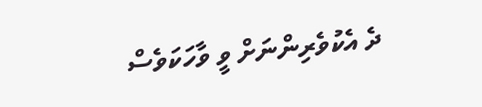ދެ އެކުވެރިންނަށް ވީ ވާހަކަވެސް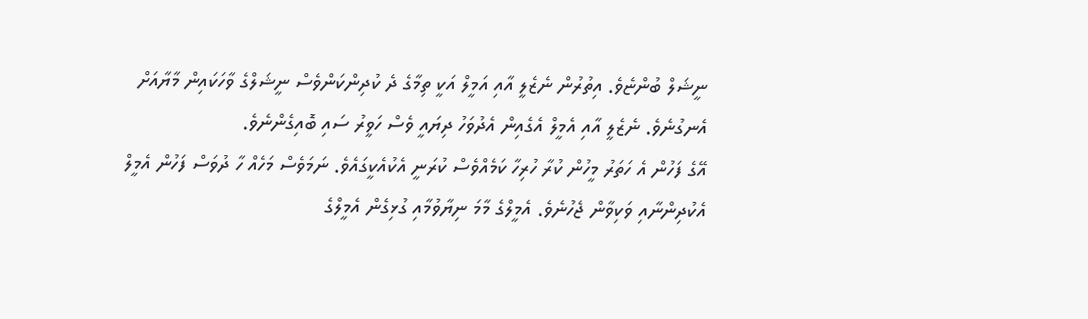ނީޝަލް ބުންޏެވެ. އިތުރުން ނެޒެލީ އާއި އަމީލް އަކީ ތިމާގެ ދެ ކުދިންކަންވެސް ނީޝަލްގެ ވާހަކައިން މާޔާއަށް އެނގުނެވެ. ނެޒެލީ އާއި އެމީލް އެގެއިން އެދުވަހު ދިޔައީ ވެސް ހަވީރު ސައި ބޮއިގެންނެވެ.
އޭގެ ފަހުން އެ ހަތަރު މީހުން ކުރާ ހުރިހާ ކަމެއްވެސް ކުރަނީ އެކުއެކީގައެވެ. ނަމަވެސް މަހެއް ހާ ދުވަސް ފަހުން އެމީލް އެކުދިންނާއި ވަކިވާން ޖެހުނެވެ. އެމީލްގެ މާމަ ނިޔާވުމާއި ގުޅިގެން އެމީލްގެ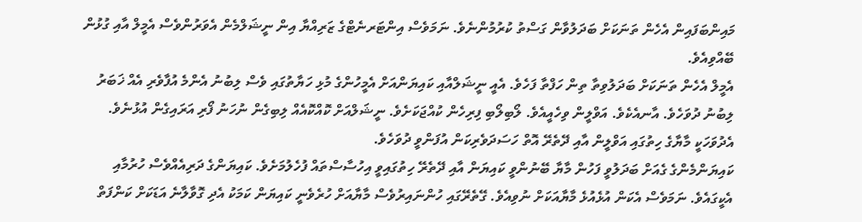މައިންބަފައިން އެހެން ތަނަކަށް ބަދަލުވާން ގަސްތު ކުރުމުންނެވެ. ނަމަވެސް އިންޓަރނެޓްގެ ޒަރިއްޔާ އިން ނީޝަލްމެން އެވަރުންވެސް އެމީލް އާއި ގުޅުން ބޭއްވިއެވެ.
އެމީލް އެހެން ތަނަކަށް ބަދަލުވިތާ ތިން ހަފްތާ ފަހެވެ. އެއީ ނީޝަލްއާއި ކައިޔަންއަށް އެމީހުންގެ މުޅި ހަޔާތުގައި ވެސް ލިބުނު އެންމެ އުފާވެރި އެއް ޚަބަރު ލިބުނު ދުވަހެވެ. އާނއެކެވެ. އަވްލީން ވިހެއީއެވެ. ލޯބިލޯބި ފިރިހެން ކުއްޖަކަށެވެ. ނީޝަލްއަށް ކޮއްކޮއެއް ލިބިގެން ނުހަނު ފޯރި އަރައިގެން އުޅުނެވެ. އެދުވަހަކީ މާޔާގެ ހިތުގައި އަވްލީން އާއި ދޭތެރޭ އޮތް ހަސަދަވެރިކަން އުފަންވީ ދުވަހެވެ.
ކައިޔަންމެންގެ ގެއަށް ބަދަލުވީ ފަހުން މާޔާ ބޭނުންވީ ކައިޔަން އާއި ދޭތެރޭ ހިތުގައިވީ އިހުސާސްތައް ފުހެލުމަށެވެ. ކައިޔަންގެ ދަރިއެއްވެސް ހުރުމާއި އެކީގައެވެ. ނަމަވެސް އެކަން އުޅެއުޅެ މާޔާއަކަށް ނުވިއެވެ. ގޭތެރޭގައި ހުންނައިރުވެސް މާޔާއަށް ހުރެވެނީ ކައިޔަން ކަމަކު އެދި ގޮވާލާނެ އަޑަކަށް ކަންފަތް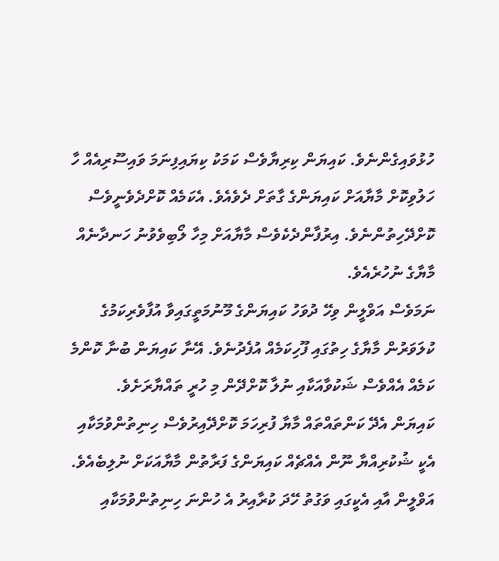ހުޅުވައިގެންނެވެ. ކައިޔަން ކިރިޔާވެސް ކަމަކު ކިޔައިފިނަމަ ވައިސޫރިއެއް ހާ ހަލުވިކޮށް މާޔާއަށް ކައިޔަންގެ ގާތަށް ދެވެއެވެ. އެކަމެއް ކޮށްދެވެނީވެސް ކޮށްދޭހިތުންނެވެ. އިރުފާންދެކެވެސް މާޔާއަށް މިހާ ލޯބިވެވުނު ހަނދާނެއް މާޔާގެ ނުހުރެއެވެ.
ނަމަވެސް އަވްލީން ވިހޭ ދުވަހު ކައިޔަންގެ މޫނުމަތީގައިވާ އުފާވެރިކަމުގެ ކުލަވަރުން މާޔާގެ ހިތުގައި ފޫހިކަމެއް އުފެދުނެވެ. އޭނާ ކައިޔަން ބުނާ ކޮންމެ ކަމެއް އެއްވެސް ޝަކުވާއަކާއި ނުލާ ކޮށްދޭން މި ހުރީ ތައްޔާރަށެވެ. ކައިޔަން އެދޭ ކަންތައްތައް މާޔާ ފުރިހަމަ ކޮށްދޭއިރުވެސް ހިނިތުންވުމަކާއި އެކީ ޝުކުރިއްޔާ ނޫން އެއްޗެއް ކައިޔަންގެ ފަރާތުން މާޔާއަކަށް ނުލިބެއެވެ. އަވްލީން އާއި އެކީގައި ވަގުތު ހޭދަ ކުރާއިރު އެ ހުންނަ ހިނިތުންވުމަކާއި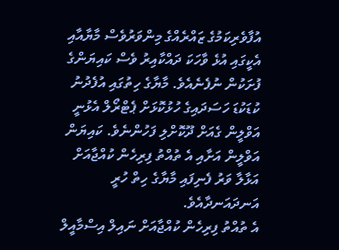އުފާވެރިކަމުގެ ޒައްރެއްގެ މިންވަރުވެސް މާޔާއާއި އެކީގައި އުޅެ ވާހަކަ ދައްކާއިރު ވެސް ކައިޔަންގެ ފުށަކުން ނުފެނެއެވެ. މާޔާގެ ހިތުގައި އުފެދުނު ކުޑަކުޑަ ހަސަދައިގެ ހުޅުކޮޅަށް ޕެޓްރޯލް އެޅުނީ އަވްލީން ގެއަށް ދޫކޮށްލި ފަހުންނެވެ. ކައިޔަން އަވްލީން އަށާއި އެ ތުއްތު ފިރިހެން ކުއްޖާއަށް އަޅާލާ ވަރު ފެނިފައި މާޔާގެ ހިތް ހުރީ އަނދައަނދާއެވެ.
އެ ތުއްތު ފިރިހެން ކުއްޖާއަށް ނައިލް އިސްމާއީލް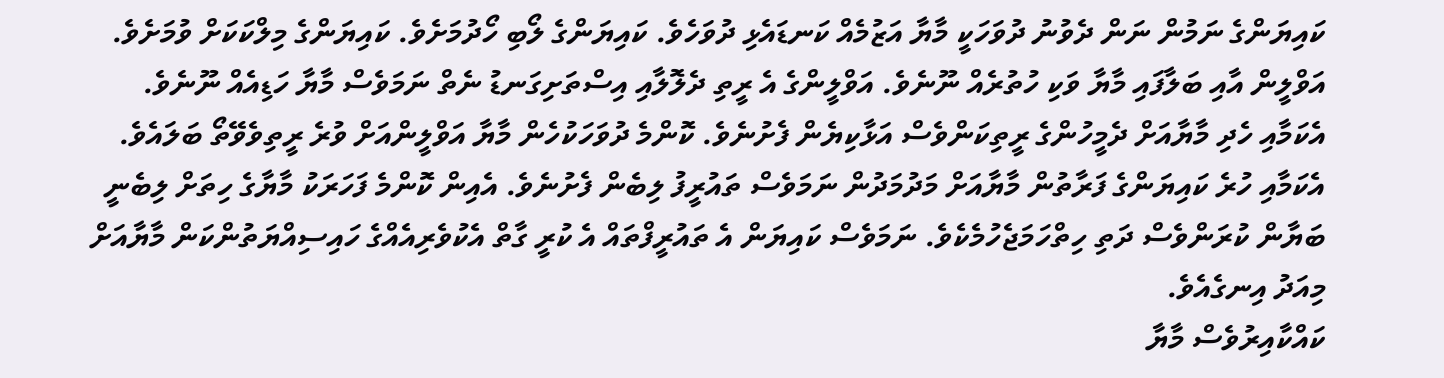ކައިޔަންގެ ނަމުން ނަން ދެވުނު ދުވަހަކީ މާޔާ އަޒުމެއް ކަނޑައެޅި ދުވަހެވެ. ކައިޔަންގެ ލޯބި ހޯދުމަށެވެ. ކައިޔަންގެ މިލްކަކަށް ވުމަށެވެ. އަވްލީން އާއި ބަލާފައި މާޔާ ވަކި ހުތުރެއް ނޫނެވެ. އަވްލީންގެ އެ ރީތި ދެލޮލާއި އިސްތަށިގަނޑު ނެތް ނަމަވެސް މާޔާ ހަޑިއެއް ނޫނެވެ. އެކަމާއި ހެދި މާޔާއަށް ދެމީހުންގެ ރީތިކަންވެސް އަޅާކިޔެން ފެށުނެވެ. ކޮންމެ ދުވަހަކުހެން މާޔާ އަވްލީންއަށް ވުރެ ރީތިވެވޭތޯ ބަލައެވެ. އެކަމާއި ހުރެ ކައިޔަންގެ ފަރާތުން މާޔާއަށް މަދުމަދުން ނަމަވެސް ތައުރީފު ލިބެން ފެށުނެވެ. އެއިން ކޮންމެ ފަހަރަކު މާޔާގެ ހިތަށް ލިބެނީ ބަޔާން ކުރަންވެސް ދަތި ހިތްހަމަޖެހުމެކެވެ. ނަމަވެސް ކައިޔަން އެ ތައުރީފްތައް އެ ކުރީ ގާތް އެކުވެރިއެއްގެ ހައިސިއްޔަތުންކަން މާޔާއަށް މިއަދު އިނގެއެވެ.
ކައްކާއިރުވެސް މާޔާ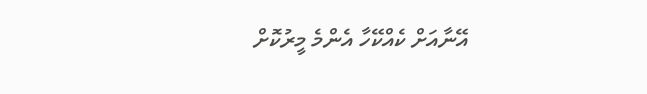އޭނާއަށް ކެއްކޭހާ އެންމެ މީރުކޮށް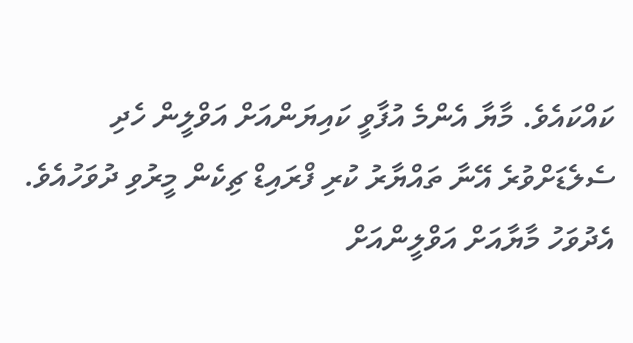ކައްކައެވެ. މާޔާ އެންމެ އުފާވީ ކައިޔަންއަށް އަވްލީން ހެދި ސެލެޑަށްވުރެ އޭނާ ތައްޔާރު ކުރި ފްރައިޑް ޗިކެން މީރުވި ދުވަހުއެވެ. އެދުވަހު މާޔާއަށް އަވްލީންއަށް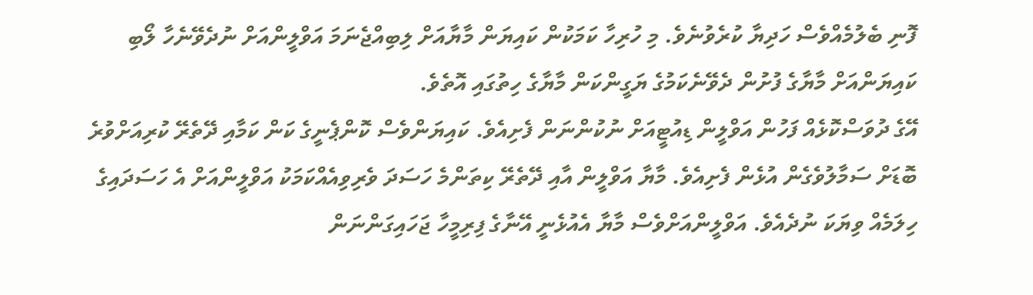ފޮނި ބެލުމެއްވެސް ހަދިޔާ ކުރެވުނެވެ. މި ހުރިހާ ކަމަކުން ކައިޔަން މާޔާއަށް ލިބިއްޖެނަމަ އަވްލީންއަށް ނުދެވޭނެހާ ލޯބި ކައިޔަންއަށް މާޔާގެ ފުށުން ދެވޭނެކަމުގެ ޔަގީންކަން މާޔާގެ ހިތުގައި އޮތެވެ.
އޭގެ ދުވަސްކޮޅެއް ފަހުން އަވްލީން ޑިއުޓީއަށް ނުކުންނަން ފެށިއެވެ. ކައިޔަންވެސް ކޮންޕެނީގެ ކަން ކަމާއި ދޭތެރޭ ކުރިއަށްވުރެ ބޮޑަށް ސަމާލުވެގެން އުޅެން ފެށިއެވެ. މާޔާ އަވްލީން އާއި ދޭތެރޭ ކިތަންމެ ހަސަދަ ވެރިވިއެއްކަމަކު އަވްލީންއަށް އެ ހަސަދައިގެ ހިލަމެއް ވިޔަކަ ނުދެއެވެ. އަވްލީންއަށްވެސް މާޔާ އެއުޅެނީ އޭނާގެ ފިރިމީހާ ޖަހައިގަންނަން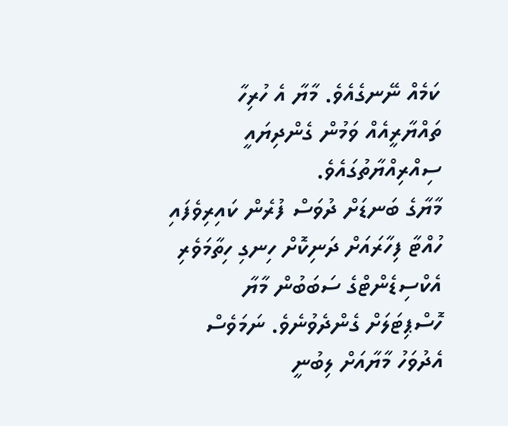ކަމެއް ނޭނގެއެވެ. މާޔާ އެ ހުރިހާ ތައްޔާރީއެއް ވަމުން ގެންދިޔައީ ސިއްރިއްޔާތުގައެވެ.
މާޔާގެ ބަނޑަށް ދުވަސް ފުރެން ކައިރިވެފައި ހުއްޓާ ފިހާރައަށް ދަނިކޮށް ހިނގި ހިތާމަވެރި އެކްސިޑެންޓްގެ ސަބަބުން މާޔާ ހޮސްޕިޓަލަށް ގެންދެވުނެވެ. ނަމަވެސް އެދުވަހު މާޔާއަށް ލިބުނީ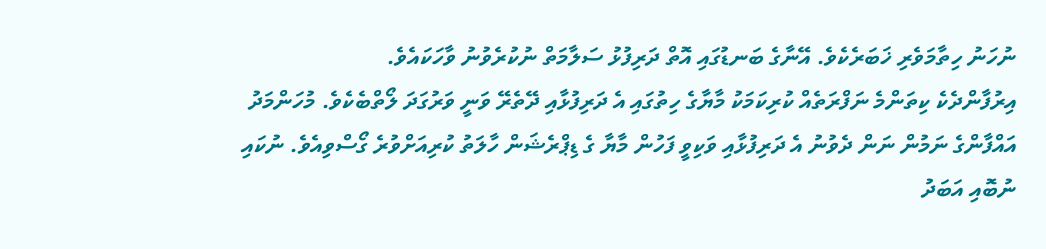ނުހަނު ހިތާމަވެރި ޚަބަރެކެވެ. އޭނާގެ ބަނޑުގައި އޮތް ދަރިފުޅު ސަލާމަތް ނުކުރެވުނު ވާހަކައެވެ.
އިރުފާންދެކެ ކިތަންމެ ނަފްރަތެއް ކުރިކަމަކު މާޔާގެ ހިތުގައި އެ ދަރިފުޅާއި ދޭތެރޭ ވަނީ ވަރުގަދަ ލޯތްބެކެވެ. މުހަންމަދު އައްފާންގެ ނަމުން ނަން ދެވުނު އެ ދަރިފުޅާއި ވަކިވީ ފަހުން މާޔާ ގެ ޑިޕްރެޝަން ހާލަތު ކުރިއަށްވުރެ ގޯސްވިއެވެ. ނުކައި ނުބޮއި އަބަދު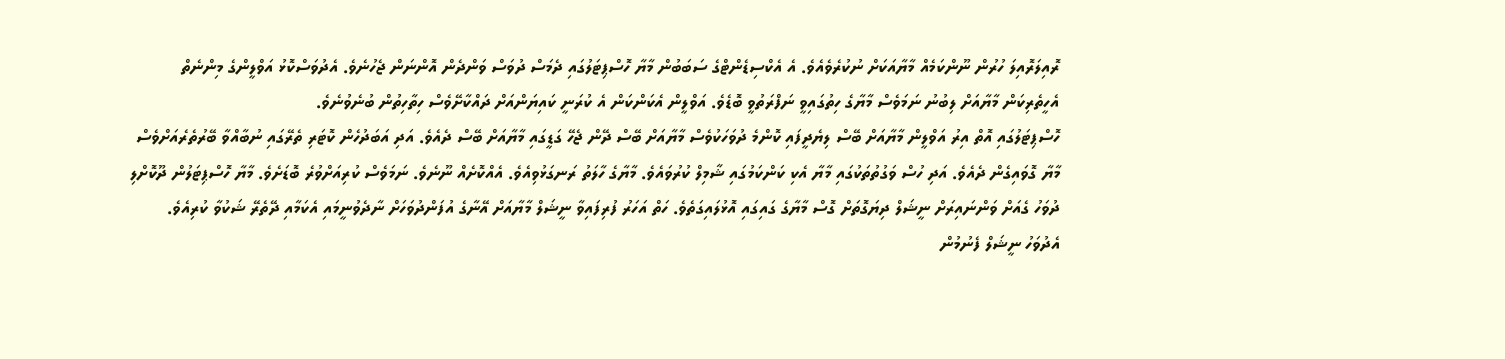ރޮއިލަރޮއިލަ ހުރުން ނޫންކަމެއް މާޔާއަކަށް ނުކުރެވެއެވެ. އެ އެކްސިޑެންޓްގެ ސަބަބުން މާޔާ ހޮސްޕިޓަލުގައި ދެމަސް ދުވަސް ވަންދެން އޮންނަން ޖެހުނެވެ. އެދުވަސްކޮޅު އަވްލީންގެ މިންނެތް އެހީތެރިކަން މާޔާއަށް ލިބުނު ނަމަވެސް މާޔާގެ ހިތުގައިވީ ނަފްރަތުވީ ބޮޑެވެ. އަވްލީން އެކަންކަން އެ ކުރަނީ ކައިޔަންއަށް ދައްކާށޭވެސް ހިތާހިތުން ބުނެވުނެވެ.
ހޮސްޕިޓަލުގައި އޮތް އިރު އަވްލީން މާޔާއަށް ބޭސް ލިޔެދީފައި ކޮންމެ ދުވަހަކުވެސް މާޔާއަށް ބޭސް ދޭން ޖެހޭ ގަޑީގައި މާޔާއަށް ބޭސް ދެއެވެ. އަދި އަބަދުހެން ކޮޓަރި ތެރޭގައި ނުބާއްވާ ބޭރުތެރެއަށްވެސް މާޔާ ގޮވައިގެން ދެއެވެ. އަދި ހުސް ވަގުތުތަކުގައި މާޔާ އެކި ކަންކަމުގައި ޝާމިލް ކުރުވައެވެ. މާޔާގެ ހާލަތު ރަނގަޅުވިއެވެ. އެއްކޮށެއް ނޫނެވެ. ނަމަވެސް ކުރިއަށްވުރެ ބޮޑަށެވެ. މާޔާ ހޮސްޕިޓަލުން ދޫކޮށްލި ދުވަހު ގެއަށް ވަންނައިރަށް ނީޝަލް ދިޔަގޮތަށް ގޮސް މާޔާގެ ގައިގައި އޮޅުލައިގަތެވެ. ހަތް އަހަރު ފުރިފައިވާ ނީޝަލް މާޔާއަށް އޭނާގެ އުފަންދުވަހަށް ނާދެވުނީމައި އެކަމާއި ދޭތެރޭ ޝަކުވާ ކުރިއެވެ.
އެދުވަހު ނީޝަލް ފެނުމުން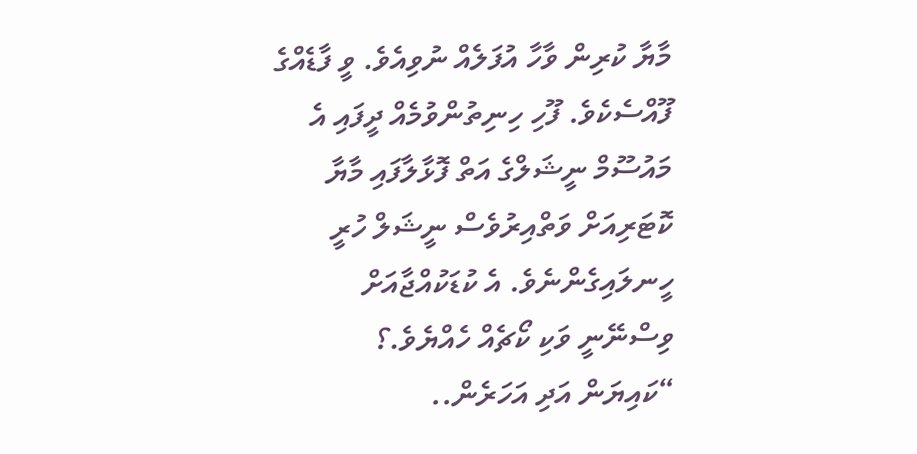މާޔާ ކުރިން ވާހާ އުފަލެއް ނުވިއެވެ. ވީ ފާޑެއްގެ ފޫއްސެކެވެ. ފޫހި ހިނިތުންވުމެއް ދީފައި އެ މައުސޫމް ނީޝަލްގެ އަތް ފޮޅާލާފައި މާޔާ ކޮޓަރިއަށް ވަތްއިރުވެސް ނީޝަލް ހުރީ ހީނލައިގެންނެވެ. އެ ކުޑަކުއްޖާއަށް ވިސްނޭނީ ވަކި ކޯޗެއް ހެއްޔެވެ.؟
“ކައިޔަން އަދި އަހަރެން..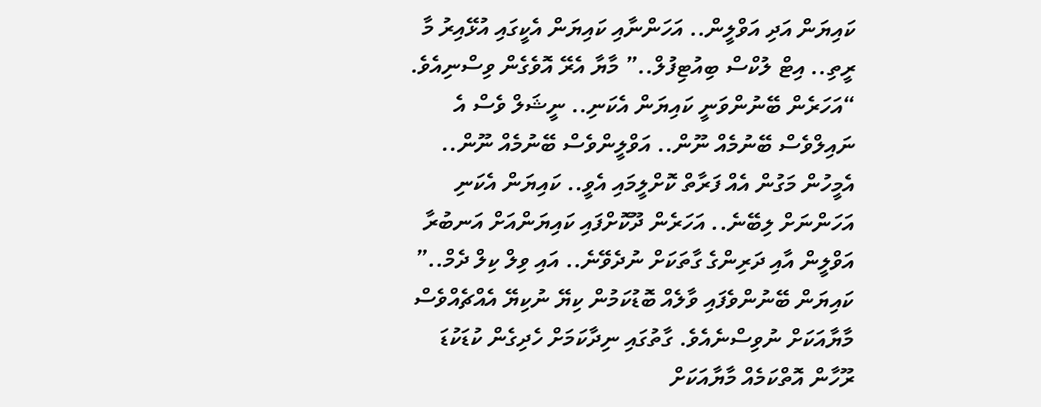ކައިޔަން އަދި އަވްލީން.. އަހަންނާއި ކައިޔަން އެކީގައި އުޅޭއިރު މާ ރީތި.. އިޓް ލުކްސް ބިއުޓިފުލް..” މާޔާ އެރޭ އޮވެގެން ވިސްނިއެވެ. “އަހަރެން ބޭނުންވަނީ ކައިޔަން އެކަނި.. ނީޝަލް ވެސް އެ ނައިލްވެސް ބޭނުމެއް ނޫން.. އަވްލީންވެސް ބޭނުމެއް ނޫން.. އެމީހުން މަގުން އެއް ފަރާތް ކޮށްލީމައި އެވީ.. ކައިޔަން އެކަނި އަހަންނަށް ލިބޭނެ.. އަހަރެން ދޫކޮށްފައި ކައިޔަންއަށް އަނބުރާ އަވްލީން އާއި ދަރިންގެ ގާތަކަށް ނުދެވޭނެ.. އައި ވިލް ކިލް ދެމް..” ކައިޔަން ބޭނުންވެފައި ވާލެއް ބޮޑުކަމުން ކިޔޭ ނުކިޔޭ އެއްޗެއްވެސް މާޔާއަކަށް ނުވިސްނެއެވެ. ގާތުގައި ނިދާކަމަށް ހެދިގެން ކުޑަކުޑަ ރޫހާން އޮތްކަމެއް މާޔާއަކަށް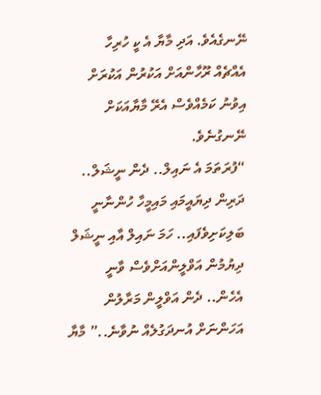ނޭނގެއެވެ. އަދި މާޔާ އެ ކީ ހުރިހާ އެއްޗެއް ރޫހާންއަށް އަކުރުން އަކުރަށް އިވުނު ކަމެއްވެސް އެރޭ މާޔާއަކަށް ނޭނގުނެވެ.
“ފުރަތަމަ އެ ނައިލް.. ދެން ނީޝަލް.. ދަރިން ދިޔައީމައި މައިމީހާ ހުންނާނީ ބަލިކަށިވެފައި.. ހަމަ ނައިލް އާއި ނީޝަލް ދިޔުމުން އަވްލީންއަށްވެސް ވާނީ އެހެން.. ދެން އަވްލީން މަރާލުން އަހަންނަށް އުނދަގުލެއް ނުވާނެ..” މާޔާ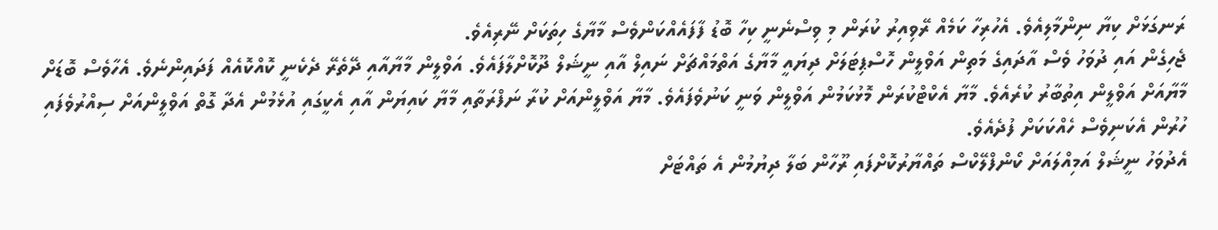ރަނގަޅަށް ކިޔާ ނިންމާލިއެވެ. އެހުރިހާ ކަމެއް ރޭވިއިރު ކުރަން މި ވިސްނެނީ ކިހާ ބޮޑު ފާފައެއްކަންވެސް މާޔާގެ ހިތަކަށް ނޭރިއެވެ.
ޖެހިގެން އައި ދުވަހު ވެސް އާދައިގެ މަތިން އަވްލީން ހޮސްޕިޓަލަށް ދިޔައީ މާޔާގެ އަތްމައްޗަށް ނައިލް އާއި ނީޝަލް ދޫކޮށްލާފައެވެ. އަވްލީން މާޔާއާއި ދޭތެރޭ ދެކެނީ ކޮއްކޮއެއް ފަދައިންނެވެ. އެހާވެސް ބޮޑަށް މާޔާއަށް އަވްލީން އިތުބާރު ކުރެއެވެ. މާޔާ އެކްޓްކުރަން މޮޅުކަމުން އަވްލީން ވަނީ ކަނުވެފައެވެ. މާޔާ އަވްލީންއަށް ކުރާ ނަފްރަތާއި މާޔާ ކައިޔަން އާއި އެކީގައި އުޅެމުން އެދާ ގޮތް އަވްލީންއަށް ސިއްރުވެފައި ހުރުން އެކަނިވެސް ހެއްކަކަށް ފުދެއެވެ.
އެދުވަހު ނީޝަލް އަމިއްލައަށް ކޯންފްލޭކްސް ތައްޔާރުކޮށްފައި ރޫހާން ބަލާ ދިޔުމުން އެ ތައްޓަށް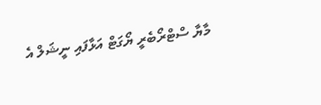މާޔާ ސްޓްރޯބެރީ ޔޯގަޓް އަޅާފައި ނީޝަލް އެ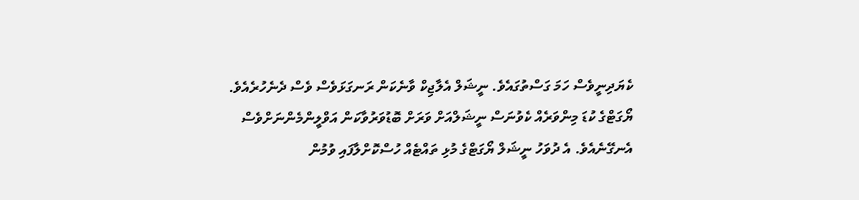ކެޔަދިނީވެސް ހަމަ ގަސްތުގައެވެ. ނީޝަލް އެލާޖިކް ވާނެކަން ރަނގަޅަވެސް ވެސް ދެނެހުރެއެވެ.
ޔޯގަޓްގެ ކުޑަ މިންވަރެއް ކެވުނަސް ނީޝަލްއަށް ވަރަށް ބޮޑުވަރުވާކަން އަވްލީންމެންނަށްވެސް އެނގޭނެއެވެ. އެ ދުވަހު ނީޝަލް ޔޯގަޓްގެ މުޅި ތައްޓެއް ހުސްކޮށްލާފައި ވުމުން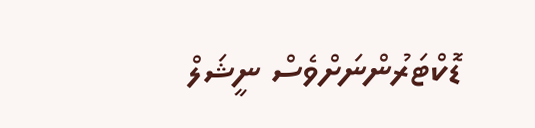ޑޮކްޓަރުންނަށްވެސް ނީޝަލް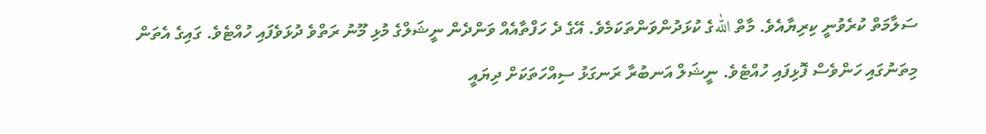ސަލާމަތް ކުރެވުނީ ކިރިޔާއެވެ. މާތް اللهގެ ކުޅަދުންވަންތަކަމެވެ. އޭގެ ދެ ހަފްތާއެއް ވަންދެން ނީޝަލްގެ މުޅި މޫނު ރަތްވެ ދުޅަވެފައި ހުއްޓެވެ. ގައިގެ އެތަން މިތަނުގައި ހަންވެސް ފޮޅިފައި ހުއްޓެވެ. ނީޝަލް އަނބުރާ ރަނގަޅު ސިއްހަތަކަށް ދިޔައީ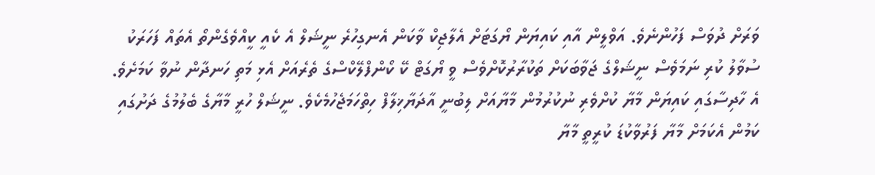ވަރަށް ދުވަސް ފަހުންނެވެ. އަވްލީން އާއި ކައިޔަން ޔޯގަޓަށް އެލާޖިކް ވާކަން އެނގިހުރެ ނީޝަލް އެ ކެއީ ކީއްވެގެންތޯ އެތައް ފަހަރަކު ސުވާލު ކުރި ނަމަވެސް ނީޝަލްގެ ޖަވާބަކަށް ތަކުރާރުކޮށްވެސް ވީ ޔޯގަޓް ކޭ ކޯންފްލޭކްސްގެ ތެރެއަށް އެޅި މަތި ހަނދާން ނުވާ ކަމަށެވެ.
އެ ހާދިސާގައި ކައިޔަން މާޔާ ކުށްވެރި ނުކުރުމުން މާޔާއަށް ލިބުނީ އާދަޔާޚިލާފް ހިތްހަމަޖެހުމެކެވެ. ނީޝަލް ހުރީ މާޔާގެ ބެލުމުގެ ދަށުގައި ކަމުން އެކަމަށް މާޔާ ފަރުވާކުޑަ ކުރީތީ މާޔާ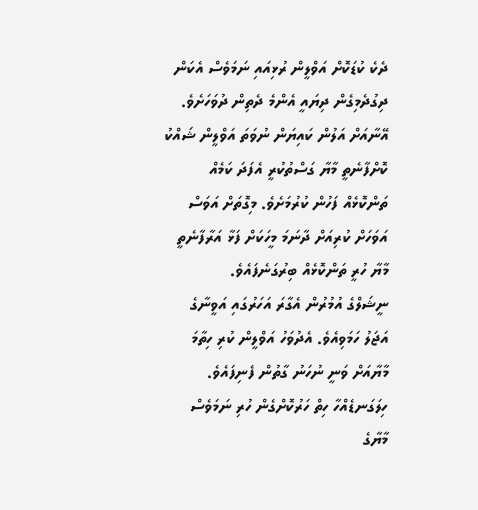ދެކެ ކުޑަކޮށް އަވްލީން ރުޅިއައި ނަމަވެސް އެކަން ދިގުދެމިގެން ދިޔައީ އެންމެ ދެތިން ދުވަހަށެވެ. އޭނާއަށް އަލުން ކައިޔަން ނުވަތަ އަވްލީން ޝައްކު ކޮށްފާނެތީ މާޔާ ގަސްތުކުރީ އެފަދަ ކަމެއް ތަންކޮޅެއް ފަހުން ކުރުމަށެވެ. މިގޮތަށް އަވަސް އަވަހަށް ކުރިއަށް ދާނަމަ މީހަކަށް ފަޅާ އަރާފާނެތީ މާޔާ ހުރީ ތަންކޮޅެއް ބިރުގަނެފައެވެ.
ނީޝަލްގެ އުމުރުން އެގާރަ އަހަރުގައި އަވީނާގެ އަޖަލު ހަމަވިއެވެ. އެދުވަހު އަވްލީން ކުރި ހިތާމަ މާޔާއަށް ވަނީ ނުހަނު ގާތުން ފެނިފައެވެ. ހިލަގަނޑެއްހާ ހިތް ހަރުކޮށްގެން ހުރި ނަމަވެސް މާޔާގެ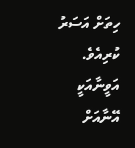ހިތަށް އަސަރު ކުރިއެވެ. އަވީނާއަކީ އޭނާއަށް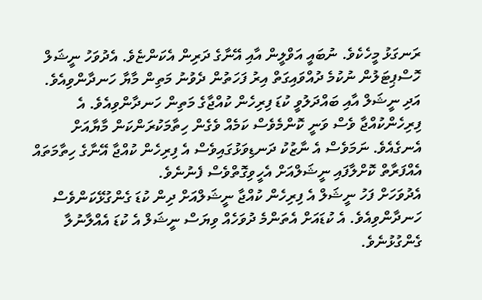ރަނގަޅު މީހެކެވެ. ނުބައީ އަވްލީން އާއި އޭނާގެ ދަރިން އެކަންޏެވެ. އެދުވަހު ނީޝަލް ހޮސްޕިޓަލުން ނުކުމެ ދުއްވައިގަތް އިރު ފަހަތުން ދެވުނު މަތިން މާޔާ ހަނދާންވިއެވެ. އަދި ނީޝަލް އާއި ބައްދަލުވީ ކުޑަ ފިރިހެން ކުއްޖާގެ މަތިން ހަނދާންވިއެވެ. އެ ފިރިހެންކުއްޖާ ވެސް ވަނީ ކޮންމެވެސް ކަމެއް ވެގެން ހިތާމަކުރަންކަން މާޔާއަށް އެނގެއެވެ. ނަމަވެސް އެ ނާޒުކު ދަނޑިވަޅުގައިވެސް އެ ފިރިހެން ކުއްޖާ އޭނާގެ ހިތާމަތައް އެއްފަރާތް ކޮށްލާފައި ނީޝަލްއަށް އެހީވިގޮތްވެސް ފެނުނެވެ.
އެދުވަހަށް ފަހު ނީޝަލް އެ ފިރިހެން ކުއްޖާ ނީޝަލްއަށް ދިން ކުޑަ ގެންގުޅޭކަންވެސް ހަނދާންވިއެވެ. އެ ކުޑައަށް އެތަންމެ ދުވަހެއް ވިޔަސް ނީޝަލް އެ ކުޑަ އެއްލާނުލާ ގެންގުޅުނެވެ.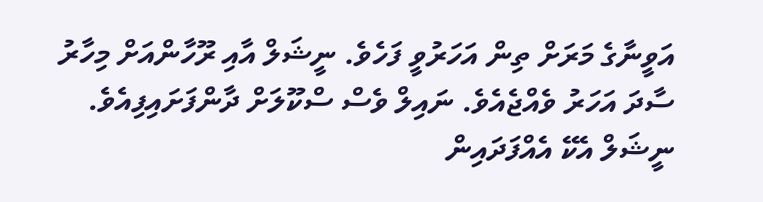އަވީނާގެ މަރަށް ތިން އަހަރުވީ ފަހެވެ. ނީޝަލް އާއި ރޫހާންއަށް މިހާރު ސާދަ އަހަރު ވެއްޖެއެވެ. ނައިލް ވެސް ސްކޫލަށް ދާންފަށައިފިއެވެ. ނީޝަލް އެކޭ އެއްފަދައިން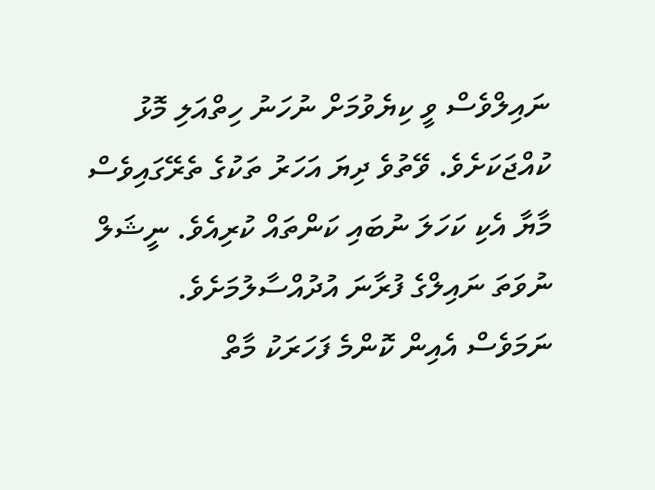ނައިލްވެސް ވީ ކިޔެވުމަށް ނުހަނު ހިތްއަލި މޮޅު ކުއްޖަކަށެވެ. ވޭތުވެ ދިޔަ އަހަރު ތަކުގެ ތެރޭގައިވެސް މާޔާ އެކި ކަހަލަ ނުބައި ކަންތައް ކުރިއެވެ. ނީޝަލް ނުވަތަ ނައިލްގެ ފުރާނަ އުދުއްސާލުމަށެވެ. ނަމަވެސް އެއިން ކޮންމެ ފަހަރަކު މާތް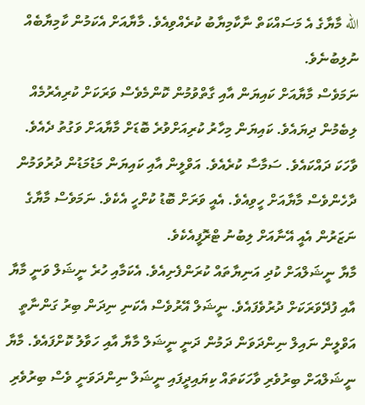الله މާޔާގެ އެ މަސައްކަތް ނާކާމިޔާބު ކުރެއްވިއެވެ. މާޔާއަށް އެކަމުން ކާމިޔާބެއް ނުލިބުނެވެ.
ނަމަވެސް މާޔާއަށް ކައިޔަން އާއި ގާތްވުމުން ކޮންމެވެސް ވަރަކަށް ކުރިއެރުމެއް ލިބެމުން ދިޔައެވެ. ކައިޔަން މިހާރު ކުރިއަށްވުރެ ބޮޑަށް މާޔާއަށް ވަގުތު ދެއެވެ. ވާހަކަ ދައްކައެވެ. ސަމާސާ ކުރެއެވެ. އަވްލީން އާއި ކައިޔަން މަޑުމަޑުން ދުރުވަމުން ދާހެންވެސް މާޔާއަށް ހީވިއެވެ. އެއީ ވަރަށް ބޮޑު ކުށްހީ އެކެވެ. ނަމަވެސް މާޔާގެ ނަޒަރުން އެއީ އޭނާއަށް ލިބުނު ޓްރޮފީއެކެވެ.
މާޔާ ނީޝަލްއަށް ކުދި އަނިޔާތައް ކުރަންފެށިއެވެ. އެކަމާއި ހުރެ ނީޝަލް ވަނީ މާޔާ އާއި ފުދޭވަރަކަށް ދުރުވެފައެވެ. ނީޝަލް އޭރުވެސް އެކަނި ނިދަން ބިރު ގަންނާތީ އަވްލީން ނައިލް ނިންދަވަން ދަމުން ދަނީ ނީޝަލް މާޔާ އާއި ހަވާލު ކޮށްފައެވެ. މާޔާ ނީޝަލްއަށް ބިރުވެރި ވާހަކަތައް ކިޔައިދީފައި ނީޝަލް ނިންދަވަނީ ވެސް ބިރުވެރި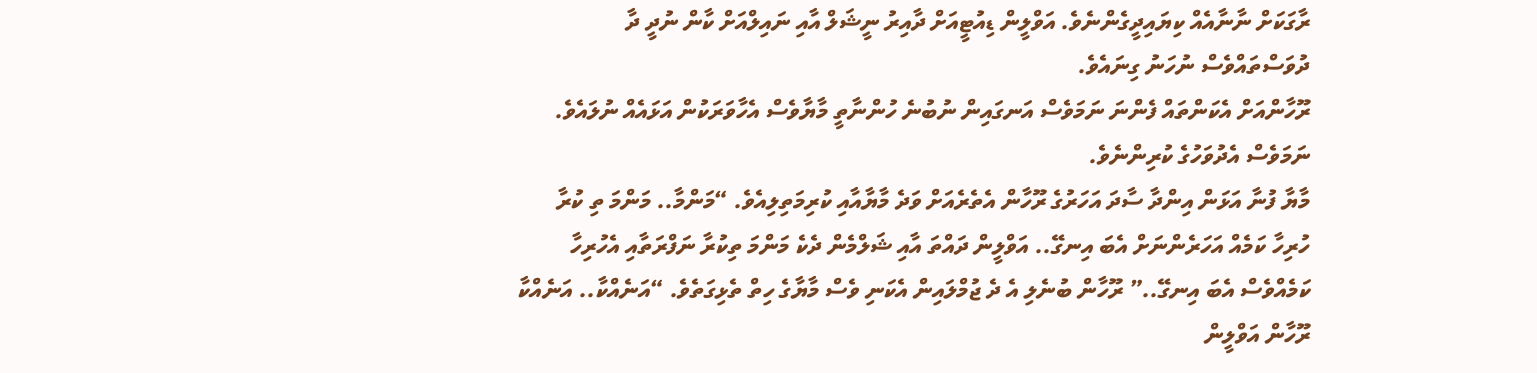ރާގަކަށް ނާނާއެއް ކިޔައިދީގެންނެވެ. އަވްލީން ޑިއުޓީއަށް ދާއިރު ނީޝަލް އާއި ނައިލްއަށް ކާން ނުދީ ދާ ދުވަސްތައްވެސް ނުހަނު ގިނައެވެ.
ރޫހާންއަށް އެކަންތައް ފެންނަ ނަމަވެސް އަނގައިން ނުބުނެ ހުންނާތީ މާޔާވެސް އެހާވަރަކުން އަޅައެއް ނުލައެވެ. ނަމަވެސް އެދުވަހުގެ ކުރިންނެވެ.
މާޔާ ފުނާ އަޅަން އިންދާ ސާދަ އަހަރުގެ ރޫހާން އެތެރެއަށް ވަދެ މާޔާއާއި ކުރިމަތިލިއެވެ. “މަންމާ.. މަންމަ ތި ކުރާ ހުރިހާ ކަމެއް އަހަރެންނަށް އެބަ އިނގޭ.. އަވްލީން ދައްތަ އާއި ޝަލްމެން ދެކެ މަންމަ ތިކުރާ ނަފްރަތާއި އެހުރިހާ ކަމެއްވެސް އެބަ އިނގޭ..” ރޫހާން ބުނެލި އެ ދެ ޖުމްލައިން އެކަނި ވެސް މާޔާގެ ހިތް ތެޅިގަތެވެ. “އަނެއްކާ.. އަނެއްކާ ރޫހާން އަވްލީން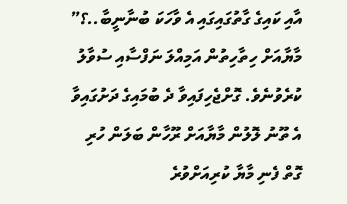އާއި ކައިގެ ގާތުގައިގައި އެ ވާހަކަ ބުނާނީބާ..؟” މާޔާއަށް ހިތާހިތުން އަމިއްލަ ނަފްސާއި ސުވާލު ކުރެވުނެވެ. ގޮށްޖެހިފައިވާ ދެ ބުމައިގެ ދަށުގައިވާ އެ ތޫނު ލޮލުން މާޔާއަށް ރޫހާން ބަލަން ހުރި ގޮތް ފެނި މާޔާ ކުރިއަށްވުރެ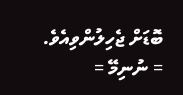ބޮޑަށް ޖެހިލުންވިއެވެ.
= ނުނިމޭ =